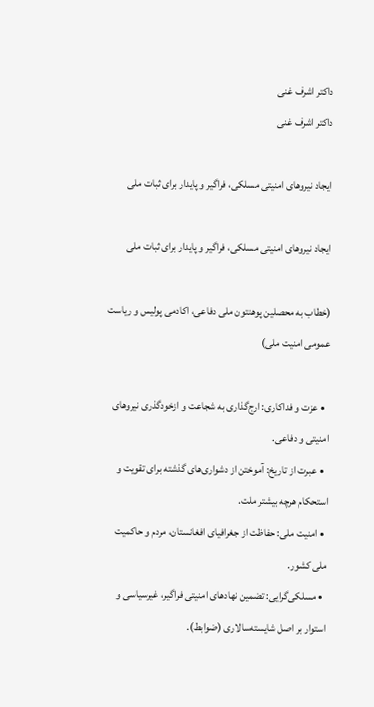داکتر اشرف غنی
داکتر اشرف غنی

ایجاد نیروهای امنیتی مسلکی، فراگیر و پایدار برای ثبات ملی

ایجاد نیروهای امنیتی مسلکی، فراگیر و پایدار برای ثبات ملی

(خطاب به محصلین پوهنتون ملی دفاعی، اکادمی پولیس و ریاست عمومی امنیت ملی)

  • عزت و فداکاری: ارج‌گذاری به شجاعت و ازخودگذری نیروهای امنیتی و دفاعی.
  • عبرت از تاریخ: آموختن از دشواری‌های گذشته برای تقویت و استحکام هرچه بیشتر ملت.
  • امنیت ملی: حفاظت از جغرافیای افغانستان، مردم و حاکمیت ملی کشور.
  • مسلکی‌گرایی: تضمین نهادهای امنیتی فراگیر، غیرسیاسی و استوار بر اصل شایسته‌سالاری (ضوابط).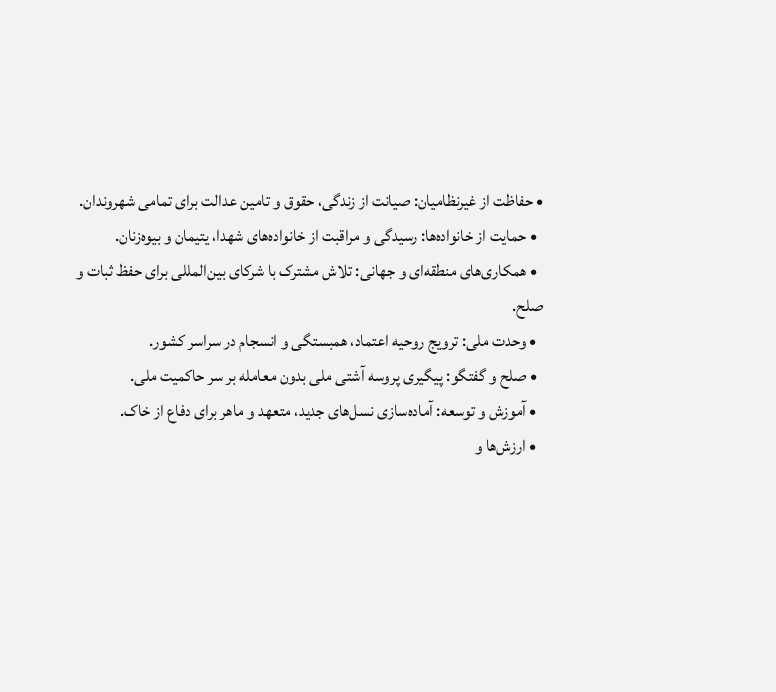• حفاظت از غیرنظامیان: صیانت از زندگی، حقوق و تامین عدالت برای تمامی شهروندان.
  • حمایت از خانواده‌ها: رسیدگی و مراقبت از خانواده‌های شهدا، یتیمان و بیوه‌زنان.
  • همکاری‌های منطقه‌ای و جهانی: تلاش مشترک با شرکای بین‌المللی برای حفظ ثبات و صلح.
  • وحدت ملی: ترویج روحیه اعتماد، همبستگی و انسجام در سراسر کشور.
  • صلح و گفتگو: پیگیری پروسه آشتی ملی بدون معامله بر سر حاکمیت ملی.
  • آموزش و توسعه: آماده‌سازی نسل‌های جدید، متعهد و ماهر برای دفاع از خاک.
  • ارزش‌ها و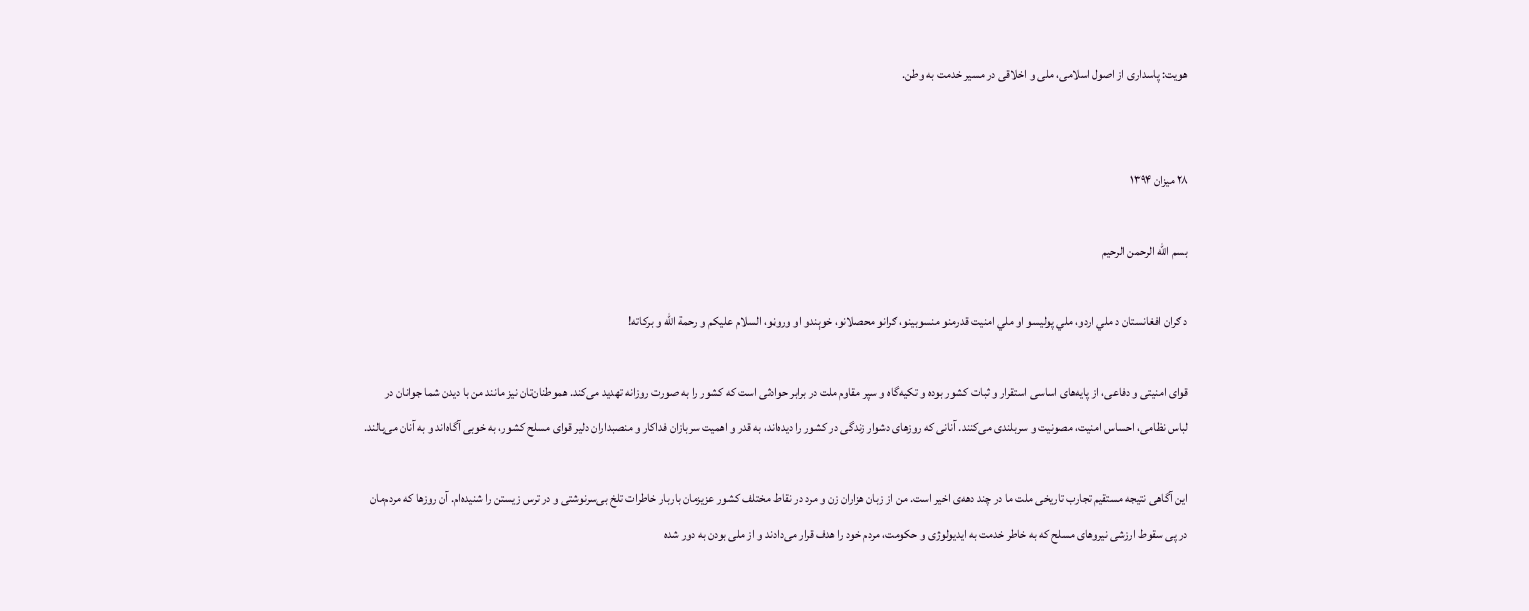هویت: پاسداری از اصول اسلامی، ملی و اخلاقی در مسیر خدمت به وطن.


۲۸ میزان ۱۳۹۴

بسم الله الرحمن الرحیم

د ګران افغانستان د ملي اردو، ملي پولیسو او ملي امنیت قدرمنو منسوبینو، ګرانو محصلانو، خوېندو او وروڼو، السلام علیکم و رحمة الله و برکاته!

قوای امنیتی و دفاعی، از پایه‌های اساسی استقرار و ثبات کشور بوده و تکیه‌گاه و سپر مقاوم ملت در برابر حوادثی است که کشور را به صورت روزانه تهدید می‌کند. هموطنان‌تان نیز مانند من با دیدن شما جوانان در لباس نظامی، احساس امنیت، مصونیت و سربلندی می‌کنند. آنانی که روزهای دشوار زندگی در کشور را دیده‌اند، به قدر و اهمیت سربازان فداکار و منصبداران دلیر قوای مسلح کشور، به خوبی آگاه‌اند و به آنان می‌بالند.

این آگاهی نتیجه مستقیم تجارب تاریخی ملت ما در چند دهه‌ی اخیر است. من از زبان هزاران زن و مرد در نقاط مختلف کشور عزیزمان باربار خاطرات تلخ بی‌سرنوشتی و در ترس زیستن را شنیده‌ام. آن روزها که مردم‌مان در پی سقوط ارزشی نیروهای مسلح که به خاطر خدمت به ایدیولوژی و حکومت، مردم خود را هدف قرار می‌دادند و از ملی بودن به دور شده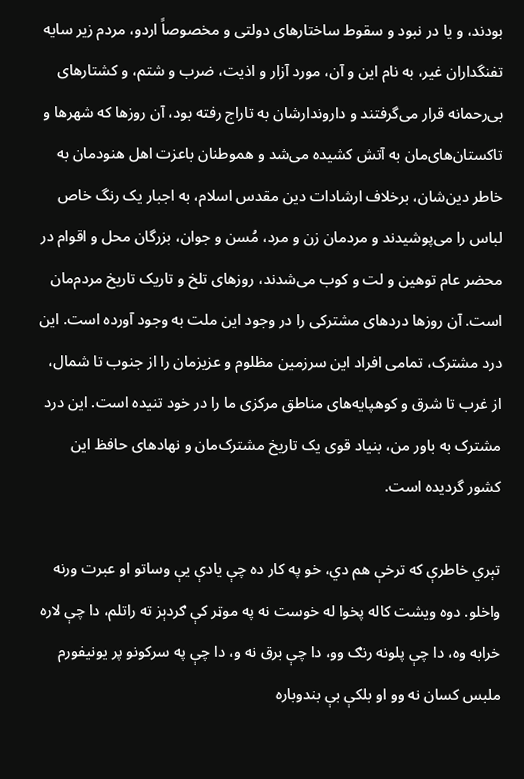بودند، و یا در نبود و سقوط ساختارهای دولتی و مخصوصاً اردو، مردم زیر سایه تفنگداران غیر، به نام این و آن، مورد آزار و اذیت، ضرب و شتم، و کشتارهای بی‌رحمانه قرار می‌گرفتند و داروندارشان به تاراج رفته بود، آن روزها که شهرها و تاکستان‌های‌مان به آتش کشیده می‌شد و هموطنان باعزت اهل هنودمان به خاطر دین‌شان، برخلاف ارشادات دین مقدس اسلام، به اجبار یک رنگ خاص لباس را می‌پوشیدند و مردمان زن و مرد، مُسن و جوان، بزرگان محل و اقوام در محضر عام توهین و لت و کوب می‌شدند، روزهای تلخ و تاریک تاریخ مردم‌مان است. آن روزها دردهای مشترکی را در وجود این ملت به وجود آورده است. این درد مشترک، تمامی افراد این سرزمین مظلوم و عزیزمان را از جنوب تا شمال، از غرب تا شرق و کوهپایه‌های مناطق مرکزی ما را در خود تنیده است. این درد مشترک به باور من، بنیاد قوی یک تاریخ مشترک‌مان و نهادهای حافظ این کشور گردیده است.

تېري خاطرې که ترخې هم دي، خو په کار ده چې یادې یې وساتو او عبرت ورنه واخلو. دوه ویشت کاله پخوا له خوست نه په موټر کې ګردېز ته راتلم، دا چې لاره خرابه وه، دا چې پلونه رنګ وو، دا چې برق نه و، دا چې په سرکونو پر یونیفورم ملبس کسان نه وو او بلکې بې بندوباره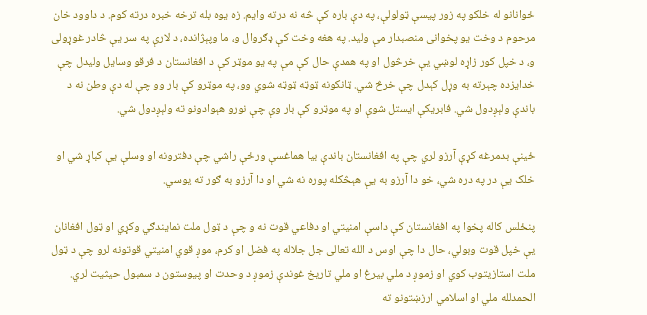ځوانانو له خلکو په زور پیسې ټولولې، په دې باره کې څه نه درته وایم. زه یوه بله ترخه خبره درته کوم. د داوود خان مرحوم د وخت یو پخوانی منصبدار مې ولید. په هغه وخت کې ډګروال و، ما وپېژانده، د لارې په سر یې څادر غوړولی و، د خپل کور زاړه لوښي یې خرڅول او په همدې حال کې مې په یو موټر کې د افغانستان د فرقو وسایل ولیدل چې خدایزده چېرته به وړل کېدل چې خرڅ شي. ټانکونه ټوټه ټوټه شوي وو، په موټرو کې بار وو چې له دې وطن نه د باندې ولېږدول شي. فابریکې ایستل شوې او په موټرو کې بار وې چې نورو هېوادونو ته ولېږدول شي.

ځینې بدمرغه کړې آرزو لري چې په افغانستان باندې بیا هماغسې ورځې راشي چې دفترونه او وسلې یې کباړ شي او خلک یې در په دره شي، خو دا آرزو به یې هېڅکله پوره نه شي او دا آرزو به ګور ته یوسي.

پنځلس کاله پخوا په افغانستان کې داسې امنیتي او دفاعي قوت نه و چې د ټول ملت نمایندګي وکړي او ټول افغانان یې خپل قوت وبولي، حال دا چې اوس د الله تعالی جل جلاله په فضل او کرم، موږ قوي امنیتي قوتونه لرو چې د ټول ملت استازیتوب کوي او زموږ د ملي بیرغ او ملي تاریخ غوندې زموږ د وحدت او پیوستون د سمبول حیثیت لري. الحمدلله ملي او اسلامي ارزښتونو ته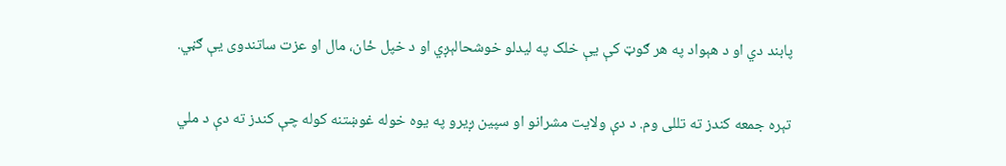پابند دي او د هېواد په هر ګوټ کې یې خلک په لیدلو خوشحالېږي او د خپل ځان، مال او عزت ساتندوی یې ګڼي.

تېره جمعه کندز ته تللی وم. د دې ولایت مشرانو او سپین ږیرو په یوه خوله غوښتنه کوله چې کندز ته دې د ملي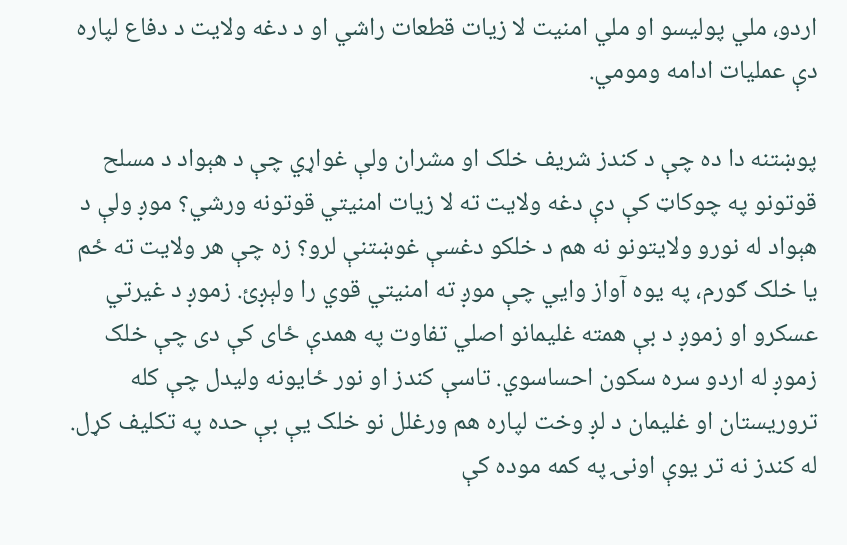اردو، ملي پولیسو او ملي امنیت لا زیات قطعات راشي او د دغه ولایت د دفاع لپاره دې عملیات ادامه ومومي.

پوښتنه دا ده چې د کندز شریف خلک او مشران ولې غواړي چې د هېواد د مسلح قوتونو په چوکاټ کې دې دغه ولایت ته لا زیات امنیتي قوتونه ورشي؟ موږ ولې د هېواد له نورو ولایتونو نه هم د خلکو دغسې غوښتنې لرو؟ زه چې هر ولایت ته ځم یا خلک ګورم، په یوه آواز وایي چې موږ ته امنیتي قوي را ولېږئ. زموږ د غیرتي عسکرو او زموږ د بې همته غلیمانو اصلي تفاوت په همدې ځای کې دی چې خلک زموږ له اردو سره سکون احساسوي. تاسې کندز او نور ځایونه ولیدل چې کله تروریستان او غلیمان د لږ وخت لپاره هم ورغلل نو خلک یې بې حده په تکلیف کړل. له کندز نه تر یوې اونۍ په کمه موده کې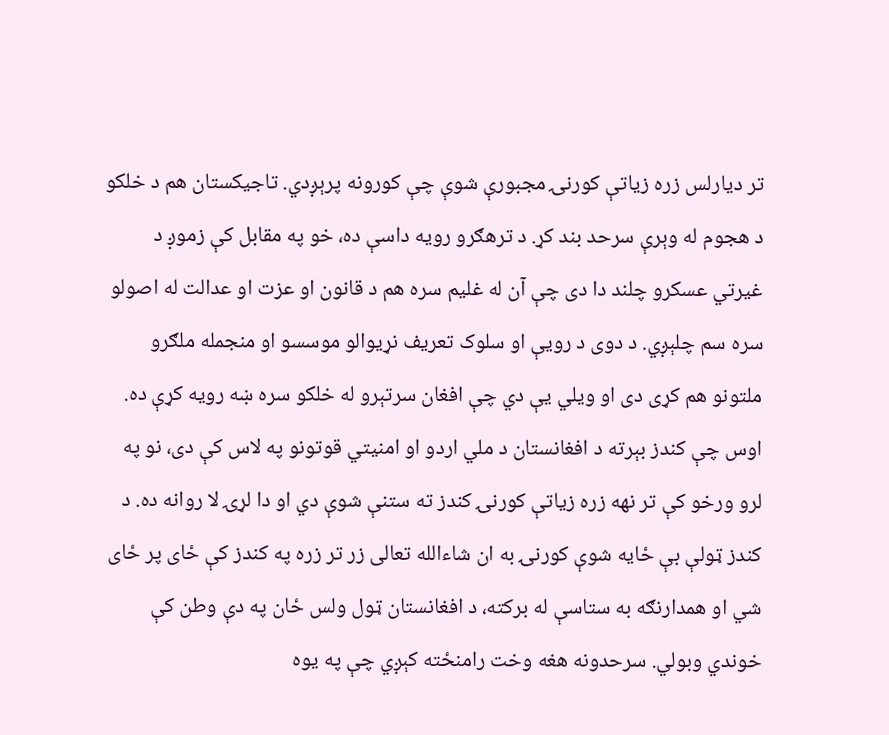تر دیارلس زره زیاتې کورنۍ مجبورې شوې چې کورونه پرېږدي. تاجیکستان هم د خلکو د هجوم له وېرې سرحد بند کړ. د ترهګرو رویه داسې ده، خو په مقابل کې زموږ د غیرتي عسکرو چلند دا دی چې آن له غلیم سره هم د قانون او عزت او عدالت له اصولو سره سم چلېږي. د دوی د رویې او سلوک تعریف نړیوالو موسسو او منجمله ملګرو ملتونو هم کړی دی او ویلي یې دي چې افغان سرتېرو له خلکو سره ښه رویه کړې ده. اوس چې کندز بېرته د افغانستان د ملي اردو او امنیتي قوتونو په لاس کې دی، نو په لرو ورخو کې تر نهه زره زیاتې کورنۍ کندز ته ستنې شوې دي او دا لړۍ لا روانه ده. د کندز ټولې بې ځایه شوې کورنۍ به ان شاءالله تعالی زر تر زره په کندز کې ځای پر ځای شي او همدارنګه به ستاسې له برکته، د افغانستان ټول ولس ځان په دې وطن کې خوندي وبولي. سرحدونه هغه وخت رامنځته کېږي چې په یوه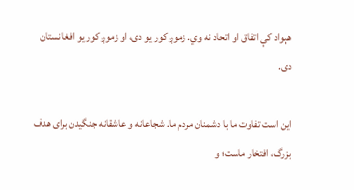هېواد کې اتفاق او اتحاد نه وي. زموږ کور یو دی، او زموږ کور یو افغانستان دی.

این است تفاوت ما با دشمنان مردم ما. شجاعانه و عاشقانه جنگیدن برای هدف بزرگ، افتخار ماست؛ و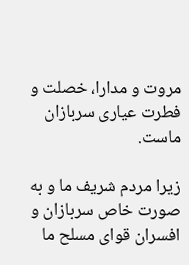مروت و مدارا، خصلت و فطرت عیاری سربازان ماست.

زیرا مردم شریف ما و به صورت خاص سربازان و افسران قوای مسلح ما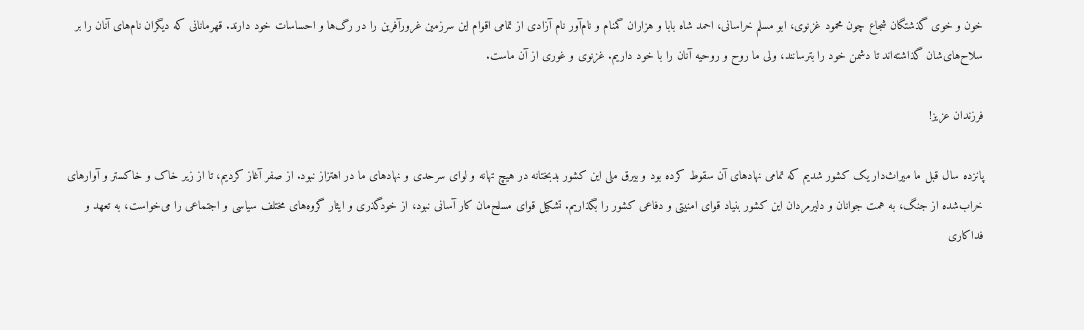خون و خوی گذشتگان شجاع چون محمود غزنوی، ابو مسلم خراسانی، احمد شاه بابا و هزاران گمنام و نام‌آور نام آزادی از تمامی اقوام این سرزمین غرورآفرین را در رگ‌ها و احساسات خود دارند. قهرمانانی که دیگران نام‌های آنان را بر سلاح‌های‌شان گذاشته‌اند تا دشمن خود را بترسانند، ولی ما روح و روحیه آنان را با خود داریم. غزنوی و غوری از آن ماست.

فرزندان عزیز!

پانزده سال قبل ما میراث‌دار یک کشور شدیم که تمامی نهادهای آن سقوط کرده بود و بیرق ملی این کشور بدبختانه در هیچ تهانه و لوای سرحدی و نهادهای ما در اهتزاز نبود. از صفر آغاز کردیم، تا از زیر خاک و خاکستر و آوارهای خراب‌شده از جنگ، به همت جوانان و دلیرمردان این کشور بنیاد قوای امنیتی و دفاعی کشور را بگذاریم. تشکیل قوای مسلح‌مان کار آسانی نبود، از خودگذری و ایثار گروه‌های مختلف سیاسی و اجتماعی را می‌خواست، به تعهد و فداکاری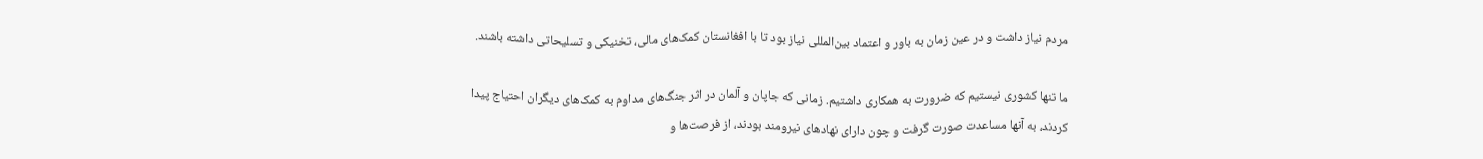مردم نیاز داشت و در عین زمان به باور و اعتماد بین‌المللی نیاز بود تا با افغانستان کمک‌های مالی، تخنیکی و تسلیحاتی داشته باشند.

ما تنها کشوری نیستیم که ضرورت به همکاری داشتیم. زمانی که جاپان و آلمان در اثر جنگ‌های مداوم به کمک‌های دیگران احتیاج پیدا کردند، به آنها مساعدت صورت گرفت و چون دارای نهادهای نیرومند بودند، از فرصت‌ها و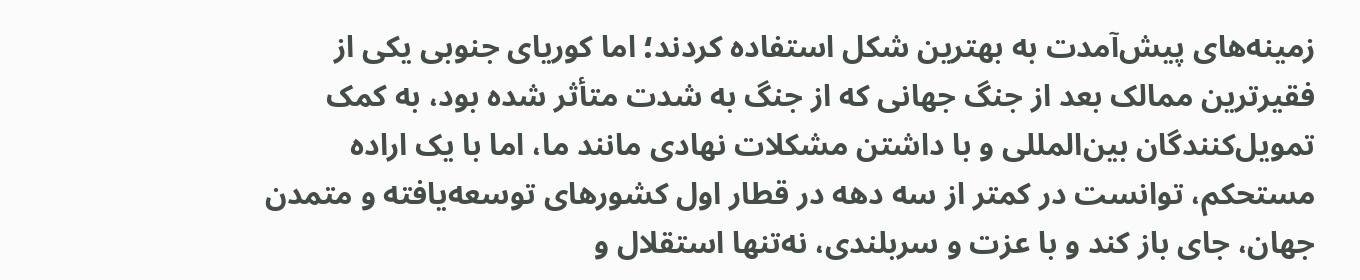زمینه‌های پیش‌آمدت به بهترین شکل استفاده کردند؛ اما کوریای جنوبی یکی از فقیرترین ممالک بعد از جنگ جهانی که از جنگ به شدت متأثر شده بود، به کمک تمویل‌کنندگان بین‌المللی و با داشتن مشکلات نهادی مانند ما، اما با یک اراده مستحکم، توانست در کمتر از سه دهه در قطار اول کشورهای توسعه‌یافته و متمدن جهان، جای باز کند و با عزت و سربلندی، نه‌تنها استقلال و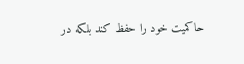حاکمیت خود را حفظ کند بلکه در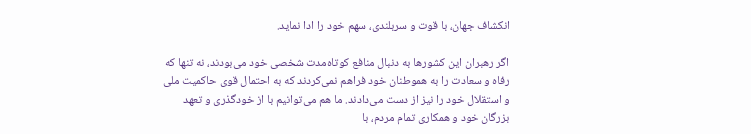انکشاف جهان، با قوت و سربلندی، سهم خود را ادا نماید.

اگر رهبران این کشورها به دنبال منافع کوتاه‌مدت شخصی خود می‌بودند، نه تنها که رفاه و سعادت را به هموطنان خود فراهم نمی‌کردند که به احتمال قوی حاکمیت ملی و استقلال خود را نیز از دست می‌دادند. ما هم می‌توانیم با از خودگذری و تعهد بزرگان خود و همکاری تمام مردم، با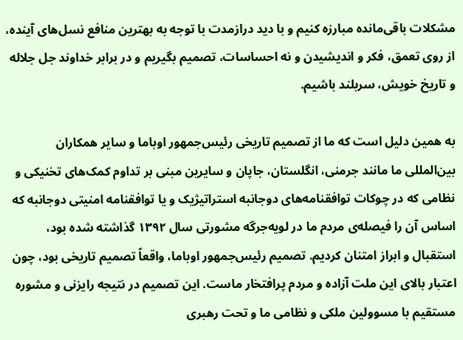مشکلات باقی‌مانده مبارزه کنیم و با دید درازمدت با توجه به بهترین منافع نسل‌های آینده، از روی تعمق، فکر و اندیشیدن و نه احساسات، تصمیم بگیریم و در برابر خداوند جل جلاله و تاریخ خویش، سربلند باشیم.

به همین دلیل است که ما از تصمیم تاریخی رئیس‌جمهور اوباما و سایر همکاران بین‌المللی ما مانند جرمنی، انگلستان، جاپان و سایرین مبنی بر تداوم کمک‌های تخنیکی و نظامی که در چوکات توافقنامه‌های دوجانبه استراتیژیک و یا توافقنامه امنیتی دوجانبه که اساس آن را فیصله‌ی مردم ما در لویه‌جرگه مشورتی سال ۱۳۹۲ گذاشته شده بود، استقبال و ابراز امتنان کردیم. تصمیم رئیس‌جمهور اوباما، واقعاً تصمیم تاریخی بود، چون اعتبار بالای این ملت آزاده و مردم پرافتخار ماست. این تصمیم در نتیجه رایزنی و مشوره مستقیم با مسوولین ملکی و نظامی ما و تحت رهبری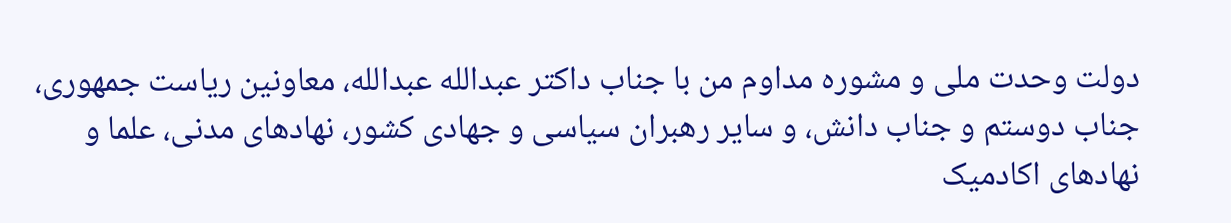دولت وحدت ملی و مشوره مداوم من با جناب داکتر عبدالله عبدالله، معاونین ریاست جمهوری، جناب دوستم و جناب دانش، و سایر رهبران سیاسی و جهادی کشور، نهادهای مدنی، علما و نهادهای اکادمیک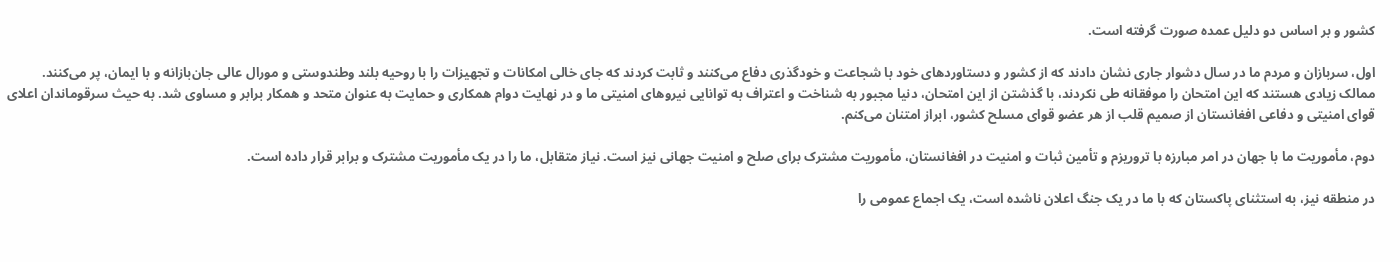کشور و بر اساس دو دلیل عمده صورت گرفته است.

اول، سربازان و مردم ما در سال دشوار جاری نشان دادند که از کشور و دستاوردهای خود با شجاعت و خودگذری دفاع می‌کنند و ثابت کردند که جای خالی امکانات و تجهیزات را با روحیه بلند وطندوستی و مورال عالی جان‌بازانه و با ایمان، پر می‌کنند. ممالک زیادی هستند که این امتحان را موفقانه طی نکردند، با گذشتن از این امتحان، دنیا مجبور به شناخت و اعتراف به توانایی نیروهای امنیتی ما و در نهایت دوام همکاری و حمایت به عنوان متحد و همکار برابر و مساوی شد. به حیث سرقوماندان اعلای قوای امنیتی و دفاعی افغانستان از صمیم قلب از هر عضو قوای مسلح کشور، ابراز امتنان می‌کنم.

دوم، مأموریت ما با جهان در امر مبارزه با تروریزم و تأمین ثبات و امنیت در افغانستان، مأموریت مشترک برای صلح و امنیت جهانی نیز است. نیاز متقابل، ما را در یک مأموریت مشترک و برابر قرار داده است.

در منطقه نیز، به استثنای پاکستان که با ما در یک جنگ اعلان ناشده است، یک اجماع عمومی را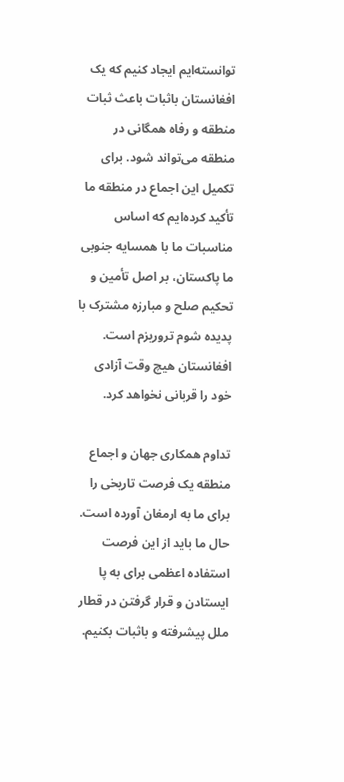توانسته‌ایم ایجاد کنیم که یک افغانستان باثبات باعث ثبات منطقه و رفاه همگانی در منطقه می‌تواند شود. برای تکمیل این اجماع در منطقه ما تأکید کرده‌ایم که اساس مناسبات ما با همسایه جنوبی ما پاکستان، بر اصل تأمین و تحکیم صلح و مبارزه مشترک با پدیده شوم تروریزم است. افغانستان هیچ وقت آزادی خود را قربانی نخواهد کرد.

تداوم همکاری جهان و اجماع منطقه یک فرصت تاریخی را برای ما به ارمغان آورده است. حال ما باید از این فرصت استفاده اعظمی برای به پا ایستادن و قرار گرفتن در قطار ملل پیشرفته و باثبات بکنیم.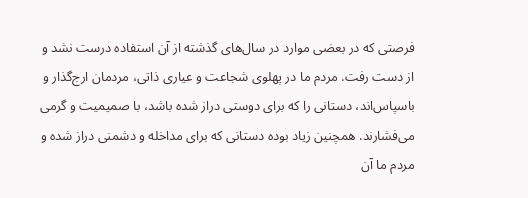فرصتی که در بعضی موارد در سال‌های گذشته از آن استفاده درست نشد و از دست رفت. مردم ما در پهلوی شجاعت و عیاری ذاتی، مردمان ارج‌گذار و باسپاس‌اند، دستانی را که برای دوستی دراز شده باشد، با صمیمیت و گرمی می‌فشارند. همچنین زیاد بوده دستانی که برای مداخله و دشمنی دراز شده و مردم ما آن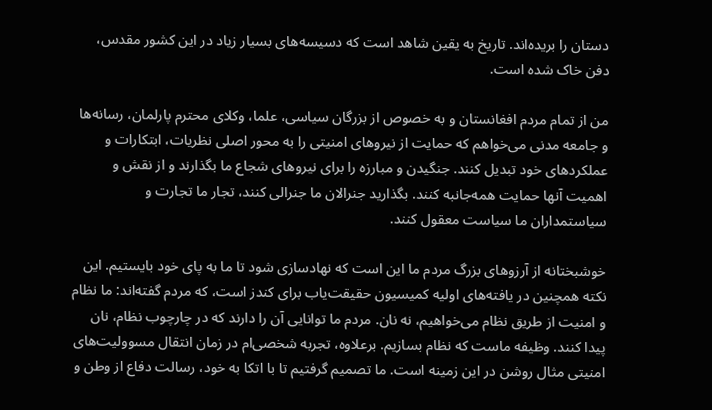دستان را بریده‌اند. تاریخ به یقین شاهد است که دسیسه‌های بسیار زیاد در این کشور مقدس، دفن خاک شده است.

من از تمام مردم افغانستان و به خصوص از بزرگان سیاسی، علما، وکلای محترم پارلمان، رسانه‌ها و جامعه مدنی می‌خواهم که حمایت از نیروهای امنیتی را به محور اصلی نظریات، ابتکارات و عملکردهای خود تبدیل کنند. جنگیدن و مبارزه را برای نیروهای شجاع ما بگذارند و از نقش و اهمیت آنها حمایت همه‌جانبه کنند. بگذارید جنرالان ما جنرالی کنند، تجار ما تجارت و سیاستمداران ما سیاست معقول کنند.

خوشبختانه از آرزوهای بزرگ مردم ما این است که نهادسازی شود تا ما به پای خود بایستیم. این نکته همچنین در یافته‌های اولیه کمیسیون حقیقت‌یاب برای کندز است، که مردم گفته‌اند: ما نظام و امنیت از طریق نظام می‌خواهیم، نه نان. مردم ما توانایی آن را دارند که در چارچوب نظام، نان پیدا کنند. وظیفه ماست که نظام بسازیم. برعلاوه، تجربه شخصی‌ام در زمان انتقال مسوولیت‌های امنیتی مثال روشن در این زمینه است. ما تصمیم گرفتیم تا با اتکا به خود، رسالت دفاع از وطن و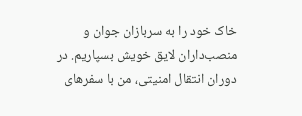خاک خود را به سربازان جوان و منصب‌داران لایق خویش بسپاریم. در دوران انتقال امنیتی، من با سفرهای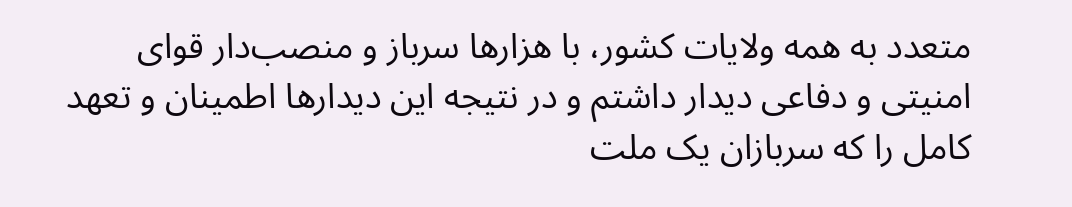متعدد به همه ولایات کشور، با هزارها سرباز و منصب‌دار قوای امنیتی و دفاعی دیدار داشتم و در نتیجه این دیدارها اطمینان و تعهد کامل را که سربازان یک ملت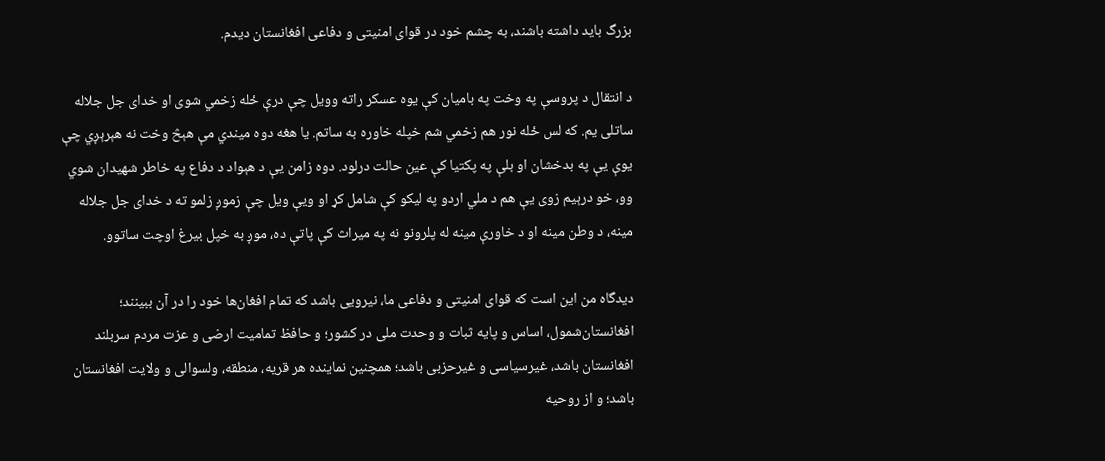بزرگ باید داشته باشند، به چشم خود در قوای امنیتی و دفاعی افغانستان دیدم.

د انتقال د پروسې په وخت په بامیان کې یوه عسکر راته وویل چې درې ځله زخمي شوی او خدای جل جلاله ساتلی یم. که لس ځله نور هم زخمي شم خپله خاوره به ساتم. یا هغه دوه میندي مې هېڅ وخت نه هېرېږي چې یوې یې په بدخشان او بلې په پکتیا کې عین حالت درلود. دوه زامن یې د هېواد د دفاع په خاطر شهیدان شوي وو، خو درېیم زوی یې هم د ملي اردو په لیکو کې شامل کړ او ویې ویل چې زموږ زلمو ته د خدای جل جلاله مینه، د وطن مینه او د خاورې مینه له پلرونو نه په میراث کې پاتې ده، موږ به خپل بیرغ اوچت ساتوو.

دیدگاه من این است که قوای امنیتی و دفاعی ما، نیرویی باشد که تمام افغان‌ها خود را در آن ببینند؛ افغانستان‌شمول، اساس و پایه ثبات و وحدت ملی در کشور؛ و حافظ تمامیت ارضی و عزت مردم سربلند افغانستان باشد، غیرسیاسی و غیرحزبی باشد؛ همچنین نماینده هر قریه، منطقه، ولسوالی و ولایت افغانستان باشد؛ و از روحیه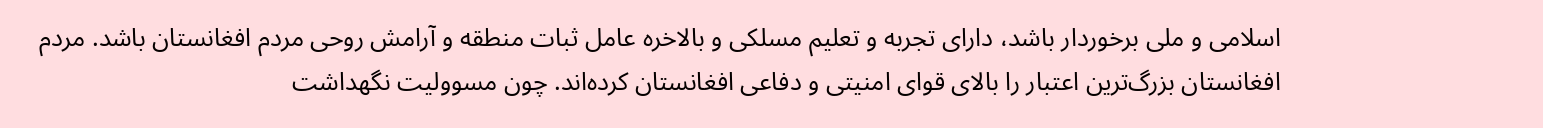اسلامی و ملی برخوردار باشد، دارای تجربه و تعلیم مسلکی و بالاخره عامل ثبات منطقه و آرامش روحی مردم افغانستان باشد. مردم افغانستان بزرگ‌ترین اعتبار را بالای قوای امنیتی و دفاعی افغانستان کرده‌اند. چون مسوولیت نگهداشت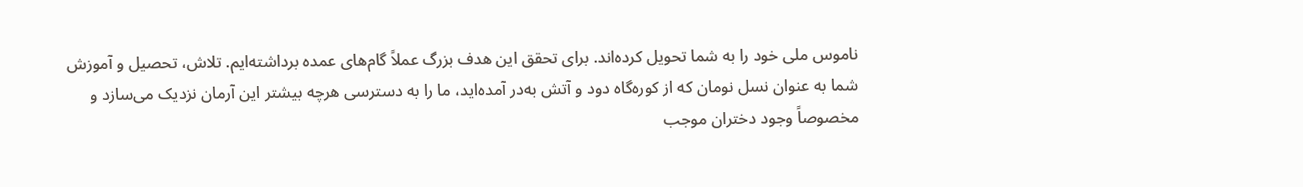ناموس ملی خود را به شما تحویل کرده‌اند. برای تحقق این هدف بزرگ عملاً گام‌های عمده برداشته‌ایم. تلاش، تحصیل و آموزش شما به عنوان نسل نومان که از کوره‌گاه دود و آتش به‌در آمده‌اید، ما را به دسترسی هرچه بیشتر این آرمان نزدیک می‌سازد و مخصوصاً وجود دختران موجب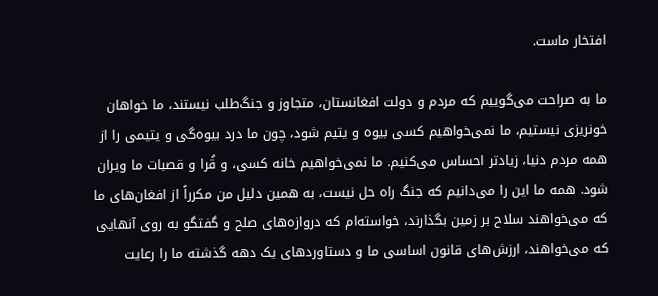افتخار ماست.

ما به صراحت می‌گوییم که مردم و دولت افغانستان، متجاوز و جنگ‌طلب نیستند، ما خواهان خونریزی نیستیم، ما نمی‌خواهیم کسی بیوه و یتیم شود، چون ما درد بیوه‌گی و یتیمی را از همه مردم دنیا، زیادتر احساس می‌کنیم. ما نمی‌خواهیم خانه کسی، و قُرا و قصبات ما ویران شود. همه ما این را می‌دانیم که جنگ راه حل نیست، به همین دلیل من مکرراً از افغان‌های ما که می‌خواهند سلاح بر زمین بگذارند، خواسته‌ام که دروازه‌های صلح و گفتگو به روی آنهایی که می‌خواهند، ارزش‌های قانون اساسی ما و دستاوردهای یک دهه گذشته ما را رعایت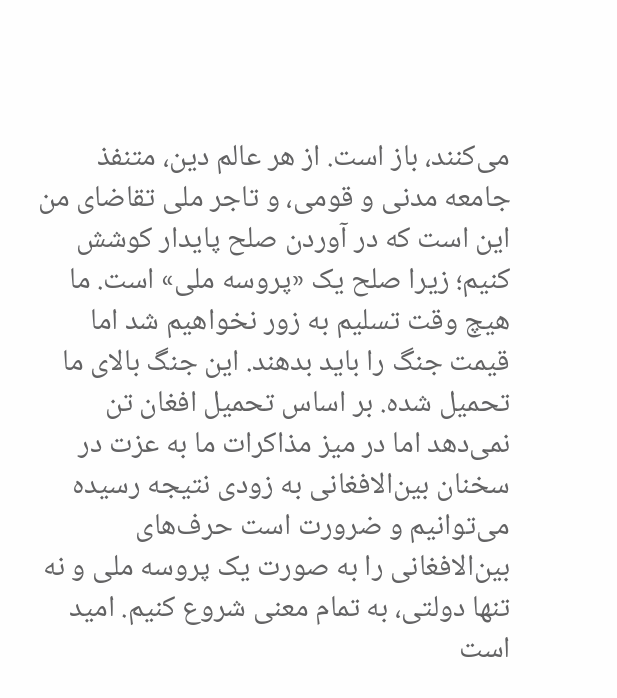می‌کنند، باز است. از هر عالم دین، متنفذ جامعه مدنی و قومی، و تاجر ملی تقاضای من این است که در آوردن صلح پایدار کوشش کنیم؛ زیرا صلح یک «پروسه ملی» است. ما هیچ وقت تسلیم به زور نخواهیم شد اما قیمت جنگ را باید بدهند. این جنگ بالای ما تحمیل شده. بر اساس تحمیل افغان تن نمی‌دهد اما در میز مذاکرات ما به عزت در سخنان بین‌الافغانی به زودی نتیجه رسیده می‌توانیم و ضرورت است حرف‌های بین‌الافغانی را به صورت یک پروسه ملی و نه تنها دولتی، به تمام معنی شروع کنیم. امید است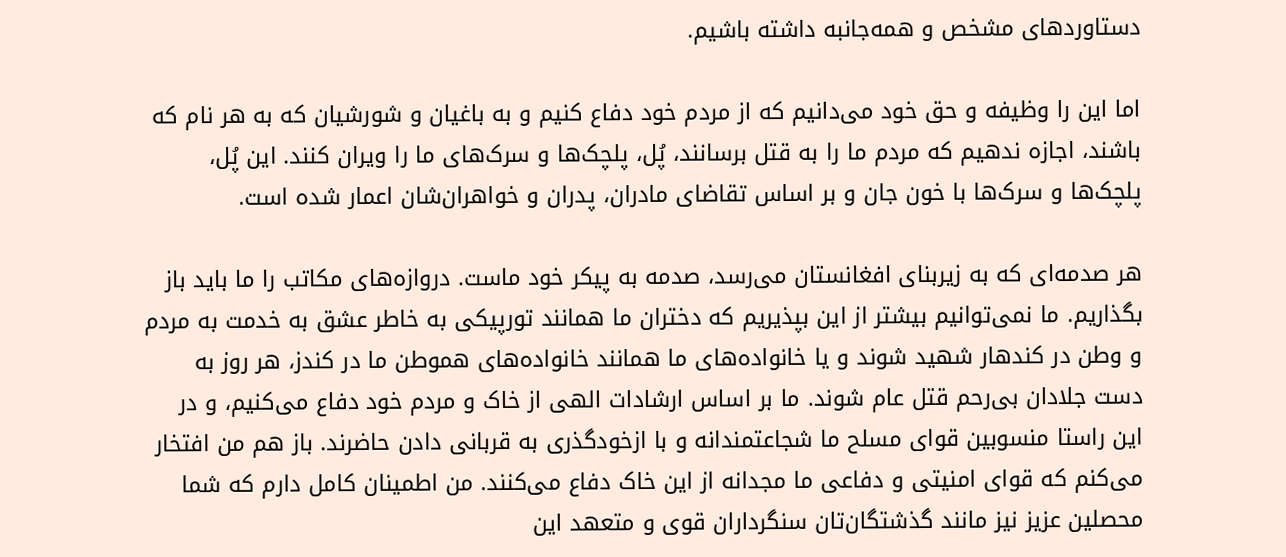دستاوردهای مشخص و همه‌جانبه داشته باشیم.

اما این را وظیفه و حق خود می‌دانیم که از مردم خود دفاع کنیم و به باغیان و شورشیان که به هر نام که باشند، اجازه ندهیم که مردم ما را به قتل برسانند، پُل، پلچک‌ها و سرک‌های ما را ویران کنند. این پُل، پلچک‌ها و سرک‌ها با خون جان و بر اساس تقاضای مادران، پدران و خواهران‌شان اعمار شده است.

هر صدمه‌ای که به زیربنای افغانستان می‌رسد، صدمه به پیکر خود ماست. دروازه‌های مکاتب را ما باید باز بگذاریم. ما نمی‌توانیم بیشتر از این بپذیریم که دختران ما همانند تورپیکی به خاطر عشق به خدمت به مردم و وطن در کندهار شهید شوند و یا خانواده‌های ما همانند خانواده‌های هموطن ما در کندز، هر روز به دست جلادان بی‌رحم قتل عام شوند. ما بر اساس ارشادات الهی از خاک و مردم خود دفاع می‌کنیم، و در این راستا منسوبین قوای مسلح ما شجاعتمندانه و با ازخودگذری به قربانی دادن حاضرند. باز هم من افتخار می‌کنم که قوای امنیتی و دفاعی ما مجدانه از این خاک دفاع می‌کنند. من اطمینان کامل دارم که شما محصلین عزیز نیز مانند گذشتگان‌تان سنگرداران قوی و متعهد این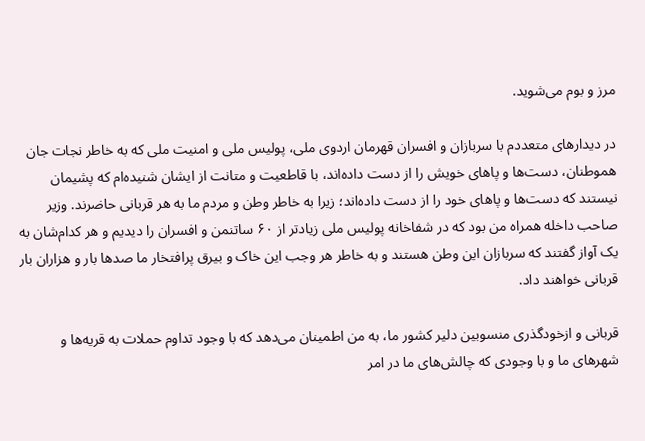مرز و بوم می‌شوید.

در دیدارهای متعددم با سربازان و افسران قهرمان اردوی ملی، پولیس ملی و امنیت ملی که به خاطر نجات جان هموطنان، دست‌ها و پاهای خویش را از دست داده‌اند، با قاطعیت و متانت از ایشان شنیده‌ام که پشیمان نیستند که دست‌ها و پاهای خود را از دست داده‌اند؛ زیرا به خاطر وطن و مردم ما به هر قربانی حاضرند. وزیر صاحب داخله همراه من بود که در شفاخانه پولیس ملی زیادتر از ۶۰ ساتنمن و افسران را دیدیم و هر کدام‌شان به یک آواز گفتند که سربازان این وطن هستند و به خاطر هر وجب این خاک و بیرق پرافتخار ما صدها بار و هزاران بار قربانی خواهند داد.

قربانی و ازخودگذری منسوبین دلیر کشور ما، به من اطمینان می‌دهد که با وجود تداوم حملات به قریه‌ها و شهرهای ما و با وجودی که چالش‌های ما در امر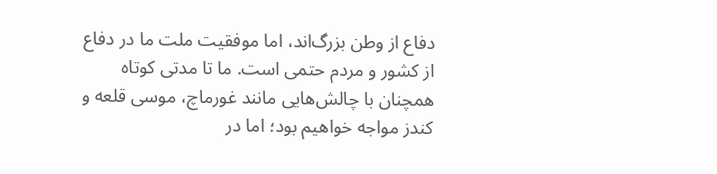دفاع از وطن بزرگ‌اند، اما موفقیت ملت ما در دفاع از کشور و مردم حتمی است. ما تا مدتی کوتاه همچنان با چالش‌هایی مانند غورماچ، موسی قلعه و کندز مواجه خواهیم بود؛ اما در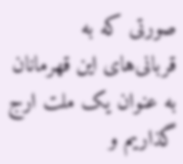صورتی که به قربانی‌های این قهرمانان به عنوان یک ملت ارج گذاریم و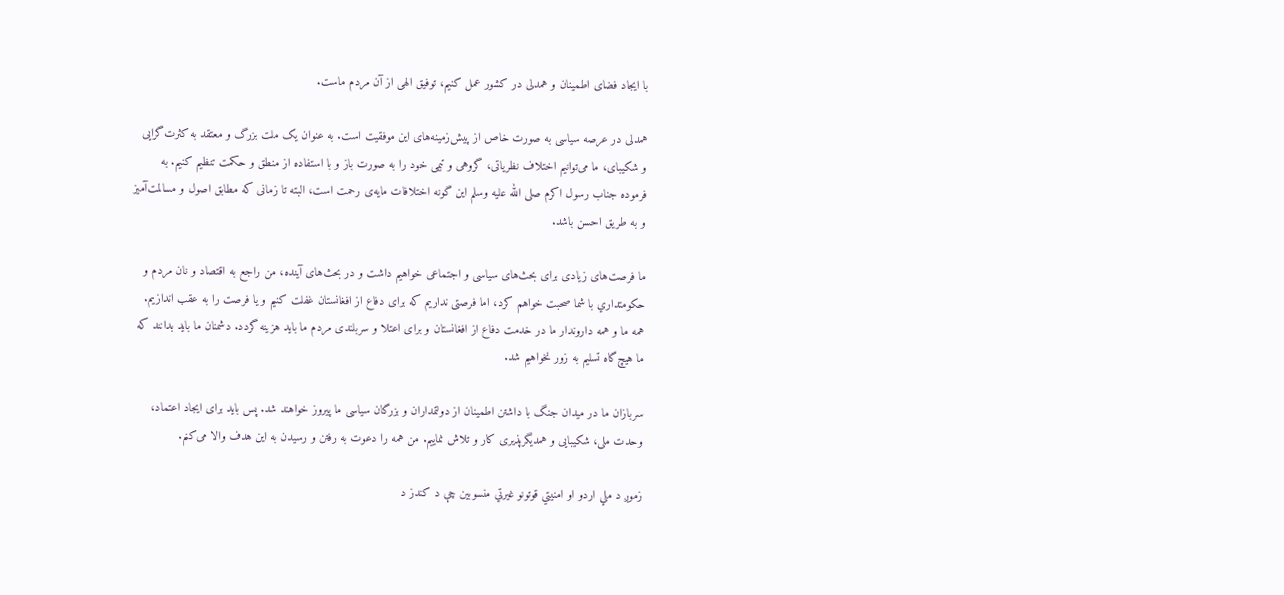با ایجاد فضای اطمینان و همدلی در کشور عمل کنیم، توفیق الهی از آن مردم ماست.

همدلی در عرصه سیاسی به صورت خاص از پیش‌زمینه‌های این موفقیت است. به عنوان یک ملت بزرگ و معتقد به کثرت‌گرایی و شکیبای، ما می‌توانیم اختلاف نظریاتی، گروهی و تیمی خود را به صورت باز و با استفاده از منطق و حکمت تنظیم کنیم. به فرموده جناب رسول اکرم صلى الله عليه وسلم این گونه اختلافات مایه‌ی رحمت است، البته تا زمانی که مطابق اصول و مسالمت‌آمیز و به طریق احسن باشد.

ما فرصت‌های زیادی برای بحث‌های سیاسی و اجتماعی خواهیم داشت و در بحث‌های آینده، من راجع به اقتصاد و نان مردم و حکومتداري با شما صحبت خواهم کرد، اما فرصتی نداریم که برای دفاع از افغانستان غفلت کنیم و یا فرصت را به عقب اندازیم. همه ما و همه داروندار ما در خدمت دفاع از افغانستان و برای اعتلا و سربلندی مردم ما باید هزینه گردد. دشمنان ما باید بدانند که ما هیچ‌گاه تسلیم به زور نخواهیم شد.

سربازان ما در میدان جنگ با داشتن اطمینان از دولتمداران و بزرگان سیاسی ما پیروز خواهند شد. پس باید برای ایجاد اعتماد، وحدت ملی، شکیبایی و همدیگرپذیری کار و تلاش نماییم. من همه را دعوت به رفتن و رسیدن به این هدف والا می‌کنم.

زموږ د ملي اردو او امنیتي قوتونو غیرتي منسوبین چې د کندز د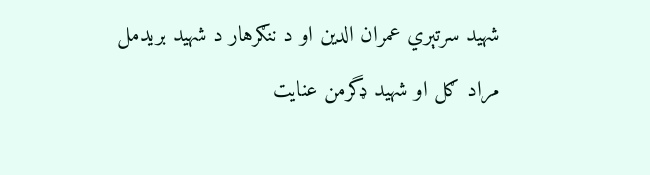شهید سرتېري عمران الدین او د ننګرهار د شهید بریدمل مراد ګل او شهید ډگرمن عنایت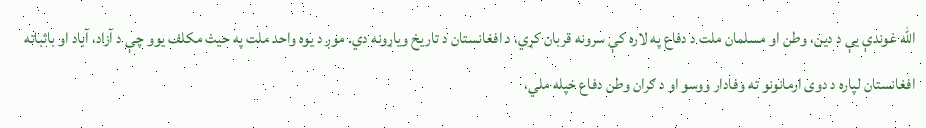الله غوندې یې د دین، وطن او مسلمان ملت د دفاع په لاره کې سرونه قربان کړي، د افغانستان د تاریخ ویاړونه دي. موږ د یوه واحد ملت په حيث مکلف یوو چې د آزاد، آباد او باثباته افغانستان لپاره د دوی ارمانونو ته وفادار ووسو او د ګران وطن دفاع خپله ملي،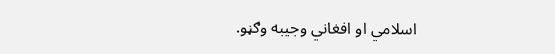اسلامي او افغاني وجیبه وګڼو.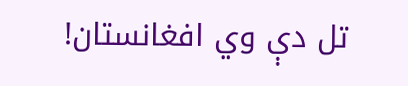تل دې وي افغانستان!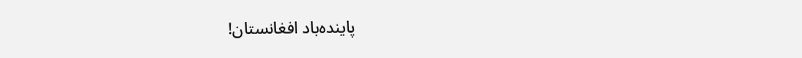پاینده‌باد افغانستان!